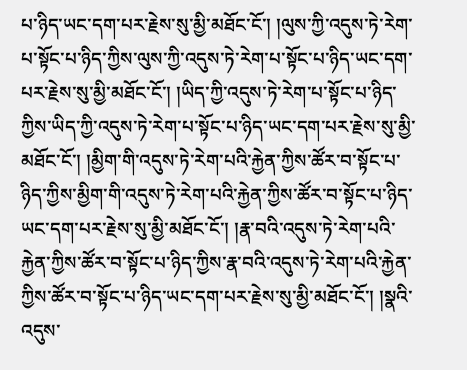པ་ཉིད་ཡང་དག་པར་རྗེས་སུ་མྱི་མཐོང་ངོ་། །ལུས་ཀྱི་འདུས་ཏེ་རེག་པ་སྟོང་པ་ཉིད་ཀྱིས་ལུས་ཀྱི་འདུས་ཏེ་རེག་པ་སྟོང་པ་ཉིད་ཡང་དག་པར་རྗེས་སུ་མྱི་མཐོང་ངོ་། །ཡིད་ཀྱི་འདུས་ཏེ་རེག་པ་སྟོང་པ་ཉིད་ཀྱིས་ཡིད་ཀྱི་འདུས་ཏེ་རེག་པ་སྟོང་པ་ཉིད་ཡང་དག་པར་རྗེས་སུ་མྱི་མཐོང་ངོ་། །མྱིག་གི་འདུས་ཏེ་རེག་པའི་རྐྱེན་ཀྱིས་ཚོར་བ་སྟོང་པ་ཉིད་ཀྱིས་མྱིག་གི་འདུས་ཏེ་རེག་པའི་རྐྱེན་ཀྱིས་ཚོར་བ་སྟོང་པ་ཉིད་ཡང་དག་པར་རྗེས་སུ་མྱི་མཐོང་ངོ་། །རྣ་བའི་འདུས་ཏེ་རེག་པའི་རྐྱེན་ཀྱིས་ཚོར་བ་སྟོང་པ་ཉིད་ཀྱིས་རྣ་བའི་འདུས་ཏེ་རེག་པའི་རྐྱེན་ཀྱིས་ཚོར་བ་སྟོང་པ་ཉིད་ཡང་དག་པར་རྗེས་སུ་མྱི་མཐོང་ངོ་། །སྣའི་འདུས་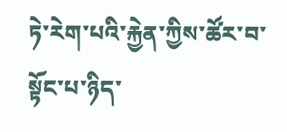ཏེ་རེག་པའི་རྐྱེན་ཀྱིས་ཚོར་བ་སྟོང་པ་ཉིད་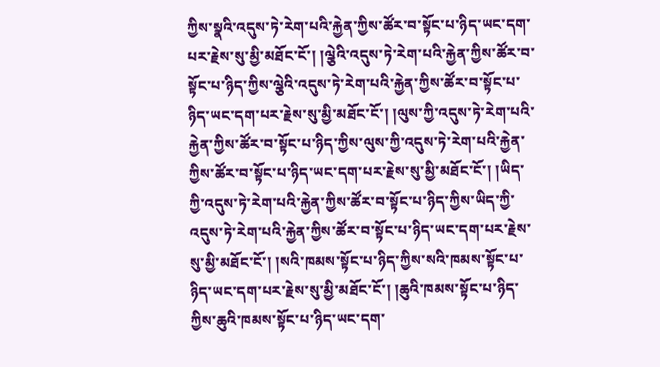ཀྱིས་སྣའི་འདུས་ཏེ་རེག་པའི་རྐྱེན་ཀྱིས་ཚོར་བ་སྟོང་པ་ཉིད་ཡང་དག་པར་རྗེས་སུ་མྱི་མཐོང་ངོ་། །ལྕེའི་འདུས་ཏེ་རེག་པའི་རྐྱེན་ཀྱིས་ཚོར་བ་སྟོང་པ་ཉིད་ཀྱིས་ལྕེའི་འདུས་ཏེ་རེག་པའི་རྐྱེན་ཀྱིས་ཚོར་བ་སྟོང་པ་ཉིད་ཡང་དག་པར་རྗེས་སུ་མྱི་མཐོང་ངོ་། །ལུས་ཀྱི་འདུས་ཏེ་རེག་པའི་རྐྱེན་ཀྱིས་ཚོར་བ་སྟོང་པ་ཉིད་ཀྱིས་ལུས་ཀྱི་འདུས་ཏེ་རེག་པའི་རྐྱེན་ཀྱིས་ཚོར་བ་སྟོང་པ་ཉིད་ཡང་དག་པར་རྗེས་སུ་མྱི་མཐོང་ངོ་། །ཡིད་ཀྱི་འདུས་ཏེ་རེག་པའི་རྐྱེན་ཀྱིས་ཚོར་བ་སྟོང་པ་ཉིད་ཀྱིས་ཡིད་ཀྱི་འདུས་ཏེ་རེག་པའི་རྐྱེན་ཀྱིས་ཚོར་བ་སྟོང་པ་ཉིད་ཡང་དག་པར་རྗེས་སུ་མྱི་མཐོང་ངོ་། །སའི་ཁམས་སྟོང་པ་ཉིད་ཀྱིས་སའི་ཁམས་སྟོང་པ་ཉིད་ཡང་དག་པར་རྗེས་སུ་མྱི་མཐོང་ངོ་། །ཆུའི་ཁམས་སྟོང་པ་ཉིད་ཀྱིས་ཆུའི་ཁམས་སྟོང་པ་ཉིད་ཡང་དག་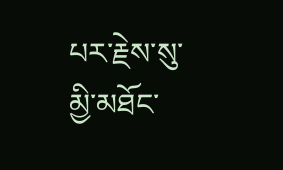པར་རྗེས་སུ་མྱི་མཐོང་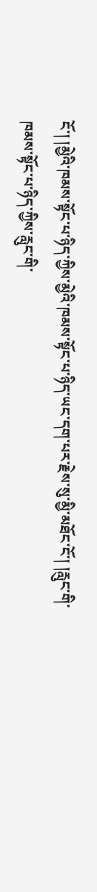ངོ་། །མྱེའི་ཁམས་སྟོང་པ་ཉིད་ཀྱིས་མྱེའི་ཁམས་སྟོང་པ་ཉིད་ཡང་དག་པར་རྗེས་སུ་མྱི་མཐོང་ངོ་། །རླུང་གི་ཁམས་སྟོང་པ་ཉིད་ཀྱིས་རླུང་གི་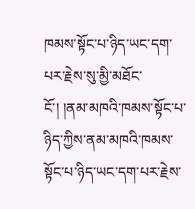ཁམས་སྟོང་པ་ཉིད་ཡང་དག་པར་རྗེས་སུ་མྱི་མཐོང་ངོ་། །ནམ་མཁའི་ཁམས་སྟོང་པ་ཉིད་ཀྱིས་ནམ་མཁའི་ཁམས་སྟོང་པ་ཉིད་ཡང་དག་པར་རྗེས་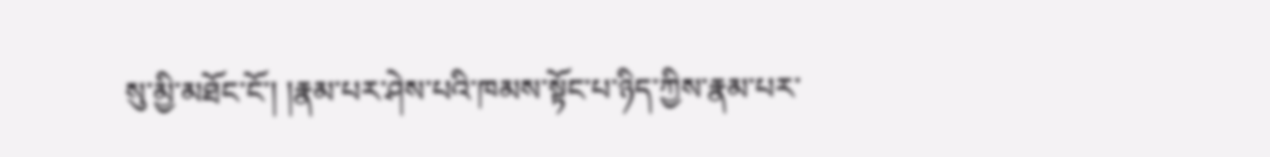སུ་མྱི་མཐོང་ངོ་། །རྣམ་པར་ཤེས་པའི་ཁམས་སྟོང་པ་ཉིད་ཀྱིས་རྣམ་པར་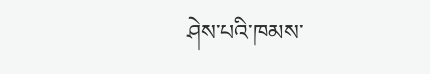ཤེས་པའི་ཁམས་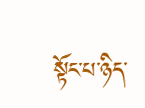སྟོང་པ་ཉིད་